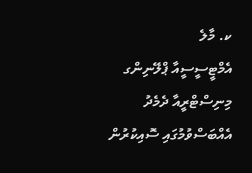ކ. މާލެ
އެމްޓީސީސީއާ ޕްލޭނިންގ މިނިސްޓްރީއާ ދެމެދު އެއްބަސްވުމުގައި ސޮއިކުރުން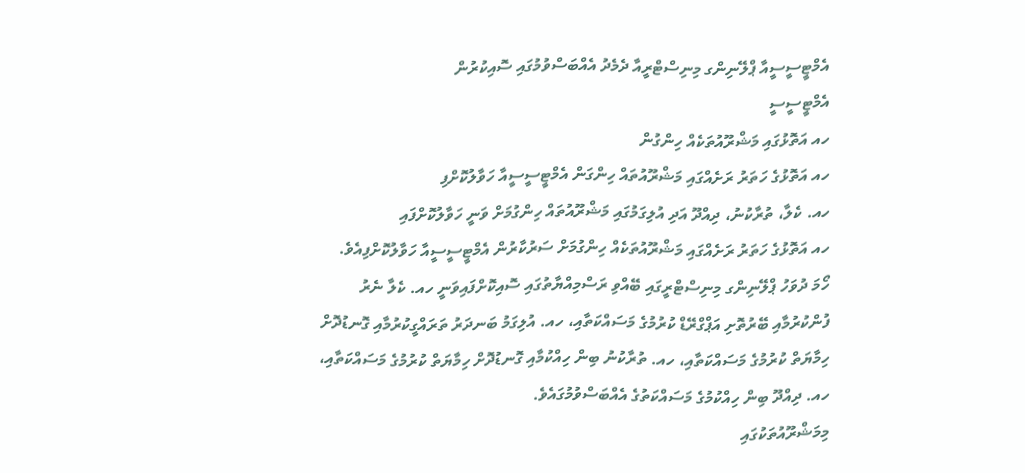އެމްޓީސީސީއާ ޕްލޭނިންގ މިނިސްޓްރީއާ ދެމެދު އެއްބަސްވުމުގައި ސޮއިކުރުން
އެމްޓީސީސީ
ހއ އަތޮޅުގައި މަޝްރޫއުތަކެއް ހިންގުން
ހއ އަތޮޅުގެ ހަތަރު ރަށެއްގައި މަޝްރޫއުތައް ހިންގަން އެމްޓީސީސީއާ ހަވާލުކޮށްފި
ހއ. ކެލާ، ތުރާކުނު، ދިއްދޫ އަދި އުލިގަމުގައި މަޝްރޫއުތައް ހިންގުމަށް ވަނީ ހަވާލުކޮށްފައި
ހއ އަތޮޅުގެ ހަތަރު ރަށެއްގައި މަޝްރޫއުތަކެއް ހިންގުމަށް ސަރުކާރުން އެމްޓީސީސީއާ ހަވާލުކޮށްފިއެވެ.
ހޯމަ ދުވަހު ޕްލޭނިންގ މިނިސްޓްރީގައި ބޭއްވި ރަސްމިއްޔާތުގައި ސޮއިކޮށްފައިވަނީ ހއ. ކެލާ ނެރު ފުންކުރުމާއި ބޭރުތޮށި އަޕްގްރޭޑް ކުރުމުގެ މަސައްކަތާއި، ހއ. އުލިގަމު ބަނދަރު ތަރައްގީކުރުމާއި ގޮނޑުދޮށް ހިމާޔަތް ކުރުމުގެ މަސައްކަތާއި، ހއ. ތުރާކުނު ބިން ހިއްކުމާއި ގޮނޑުދޮށް ހިމާޔަތް ކުރުމުގެ މަސައްކަތާއި، ހއ. ދިއްދޫ ބިން ހިއްކުމުގެ މަސައްކަތުގެ އެއްބަސްވުމުގައެވެ.
މިމަޝްރޫއުތަކުގައި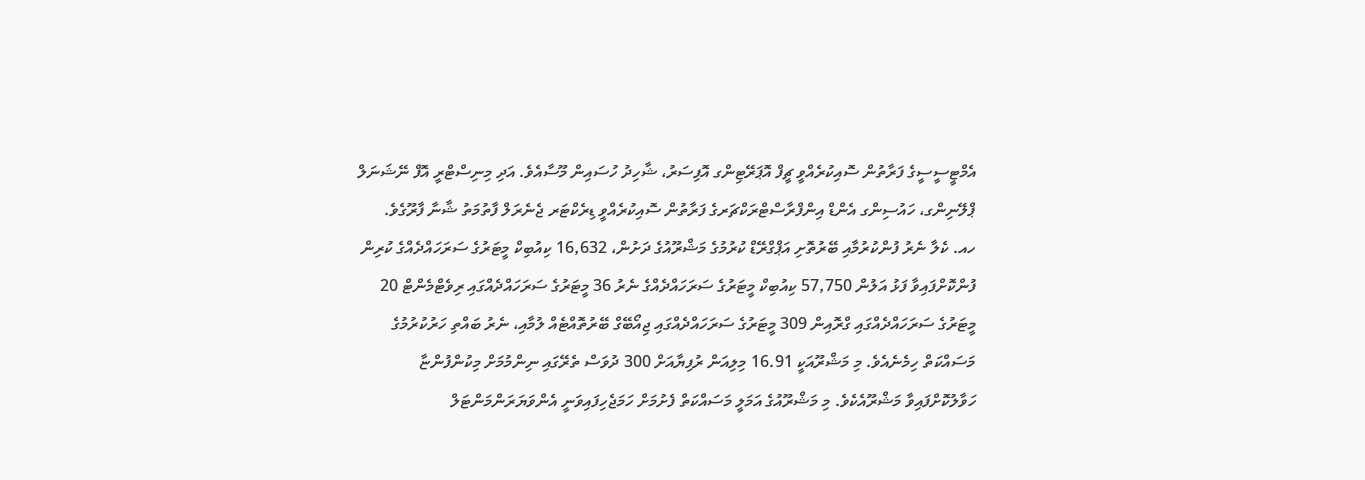އެމްޓީސީސީގެ ފަރާތުން ސޮއިކުރެއްވީ ޗީފް އޮޕަރޭޓިންގ އޮފިސަރު، ޝާހިދު ހުސައިން މޫސާއެވެ. އަދި މިނިސްޓްރީ އޮފް ނޭޝަނަލް ޕްލޭނިންގ، ހައުސިންގ އެންޑް އިންފްރާސްޓްރަކްޗަރގެ ފަރާތުން ސޮއިކުރެއްވީ ޑިރެކްޓަރ ޖެނެރަލް ފާތުމަތު ޝާނާ ފާރޫގެވެ.
ހއ. ކެލާ ނެރު ފުންކުރުމާއި ބޭރުތޮށި އަޕްގްރޭޑް ކުރުމުގެ މަޝްރޫއުގެ ދަށުން، 16,632 ކިއުބިކް މީޓަރުގެ ސަރަހައްދެއްގެ ކުރިން ފުންކޮށްފައިވާ ފަޅު އަލުން 57,750 ކިއުބިކް މީޓަރުގެ ސަރަހައްދެއްގެ ނެރު 36 މީޓަރުގެ ސަރަހައްދެއްގައި ރިވެޓްމެންޓް 20 މީޓަރުގެ ސަރަހައްދެއްގައި ގްރޮއިން 309 މީޓަރުގެ ސަރަހައްދެއްގައި ޖިއޯބޭގް ބޭރުތޮއްޓެއް ލުމާއި، ނެރު ބައްތި ހަރުކުރުމުގެ މަސައްކަތް ހިމެނެއެވެ. މި މަޝްރޫއަކީ 16.91 މިލިއަން ރުފިޔާއަށް 300 ދުވަސް ތެރޭގައި ނިންމުމަށް މިކުންފުންޏާ ހަވާލުކޮށްފައިވާ މަޝްރޫއެކެވެ. މި މަޝްރޫއުގެ އަމަލީ މަސައްކަތް ފެށުމަށް ހަމަޖެހިފައިވަނީ އެންވަޔަރަންމަންޓަލް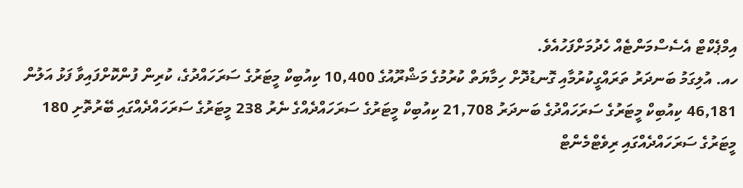އިމްޕެކްޓް އެސެސްމަންޓެއް ހެދުމަށްފަހުއެވެ.
ހއ. އުލިގަމު ބަނދަރު ތަރައްގީކުރުމާއި ގޮނޑުދޮށް ހިމާޔަތް ކުރުމުގެ މަޝްރޫއުގެ 10,400 ކިއުބިކް މީޓަރުގެ ސަރަހައްދުގެ، ކުރިން ފުންކޮށްފައިވާ ފަޅު އަލުން 46,181 ކިއުބިކް މީޓަރުގެ ސަރަހައްދުގެ ބަނދަރު 21,708 ކިއުބިކް މީޓަރުގެ ސަރަހައްދެއްގެ ނެރު 238 މީޓަރުގެ ސަރަހައްދެއްގައި ބޭރުތޮށި 180 މީޓަރުގެ ސަރަހައްދެއްގައި ރިވެޓްމެންޓް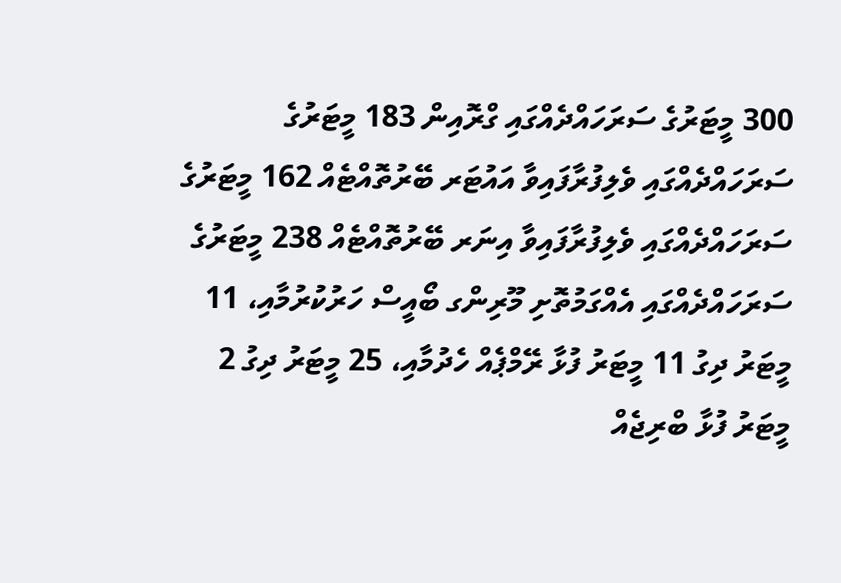300 މީޓަރުގެ ސަރަހައްދެއްގައި ގްރޮއިން 183 މީޓަރުގެ ސަރަހައްދެއްގައި ވެލިފުރާފައިވާ އައުޓަރ ބޭރުތޮއްޓެއް 162 މީޓަރުގެ ސަރަހައްދެއްގައި ވެލިފުރާފައިވާ އިނަރ ބޭރުތޮއްޓެއް 238 މީޓަރުގެ ސަރަހައްދެއްގައި އެއްގަމުތޮށި މޫރިންގ ބޯއީސް ހަރުކުރުމާއި، 11 މީޓަރު ދިގު 11 މީޓަރު ފުޅާ ރޭމްޕެއް ހެދުމާއި، 25 މީޓަރު ދިގު 2 މީޓަރު ފުޅާ ބްރިޖެއް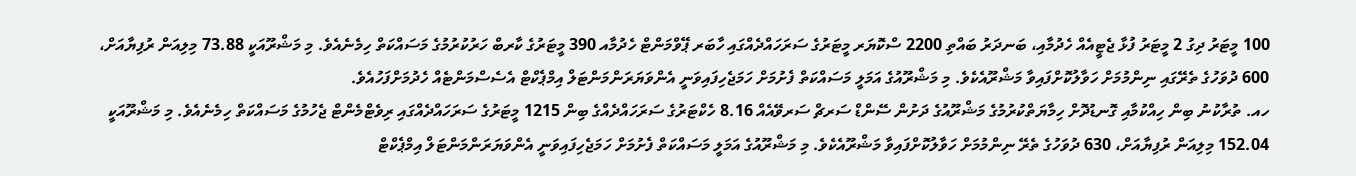100 މީޓަރު ދިގު 2 މީޓަރު ފުޅާ ޖެޓީއެއް ހެދުމާއި، ބަނދަރު ބައްތި 2200 ސްކޮޔަރ މީޓަރުގެ ސަރަހައްދެއްގައި ހާބަރ ޕޭވްމަންޓް ހެދުމާއ 390 މީޓަރުގެ ކާރބް ހަރުކުރުމުގެ މަސައްކަތް ހިމެނެއެވެ. މި މަޝްރޫއަކީ 73.88 މިލިއަން ރުފިޔާއަށް، 600 ދުވަހުގެ ތެރޭގައި ނިންމުމަށް ހަވާލުކޮށްފައިވާ މަޝްރޫއެކެވެ. މި މަޝްރޫއުގެ އަމަލީ މަސައްކަތް ފެށުމަށް ހަމަޖެހިފައިވަނީ އެންވަޔަރަންމަންޓަލް އިމްޕެކްޓް އެސެސްމަންޓެއް ހެދުމަށްފަހުއެވެ.
ހއ. ތުރާކުނު ބިން ހިއްކުމާއި ގޮނޑުދޮށް ހިމާޔަތްކުރުމުގެ މަޝްރޫއުގެ ދަށުން ސޭންޑް ސަރޗް ސަރވޭއެއް 8.16 ހެކްޓަރުގެ ސަރަހައްދެއްގެ ބިން 1215 މީޓަރުގެ ސަރަހައްދެއްގައި ރިވެޓްމެންޓް ޖެހުމުގެ މަސައްކަތް ހިމެނެއެވެ. މި މަޝްރޫއަކީ 152.04 މިލިއަން ރުފިޔާއަށް، 630 ދުވަހުގެ ތެރޭ ނިންމުމަށް ހަވާލުކޮށްފައިވާ މަޝްރޫއެކެވެ. މި މަޝްރޫއުގެ އަމަލީ މަސައްކަތް ފެށުމަށް ހަމަޖެހިފައިވަނީ އެންވަޔަރަންމަންޓަލް އިމްޕެކްޓް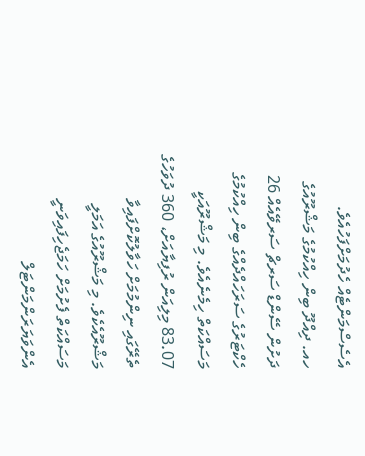އެސެސްމަންޓެއް ހެދުމަށްފަހުއެވެ.
ހއ. ދިއްދޫ ބިން ހިއްކުމުގެ މަޝްރޫއުގެ ދަށުން ސޭންޑް ސަރޗް ސަރވޭއެއް 26 ހެކްޓަރުގެ ސަރަހައްދެއްގެ ބިން ހިއްކުމުގެ މަސައްކަތް ހިމެނެއެވެ. މި މަޝްރޫއަކީ 83.07 މިލިއަން ރުފިޔާއަށް، 360 ދުވަހުގެ ތެރޭގައި ނިންމުމަށް ހަވާލުކޮށްފައިވާ މަޝްރޫއެކެވެ. މި މަޝްރޫއުގެ އަމަލީ މަސައްކަތް ފެށުމަށް ހަމަޖެހިފައިވަނީ އެންވަޔަރަންމަންޓަލް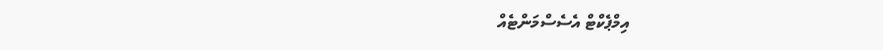އިމްޕެކްޓް އެސެސްމަންޓެއް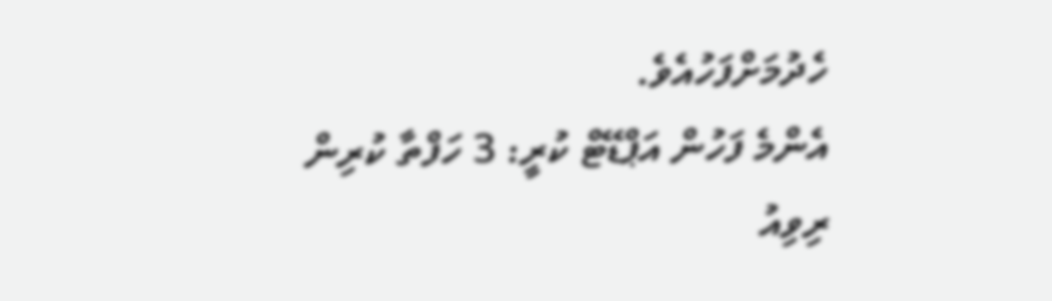ހެދުމަށްފަހުއެވެ.
އެންމެ ފަހުން އަޕްޑޭޓް ކުރީ: 3 ހަފްތާ ކުރިން
ރިވިއު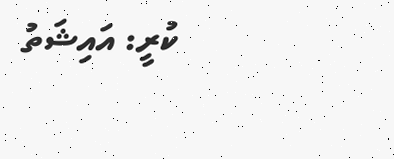ކުރީ: އައިޝަތު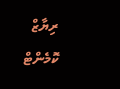ރިޔާޒް
ކޮމެންޓް